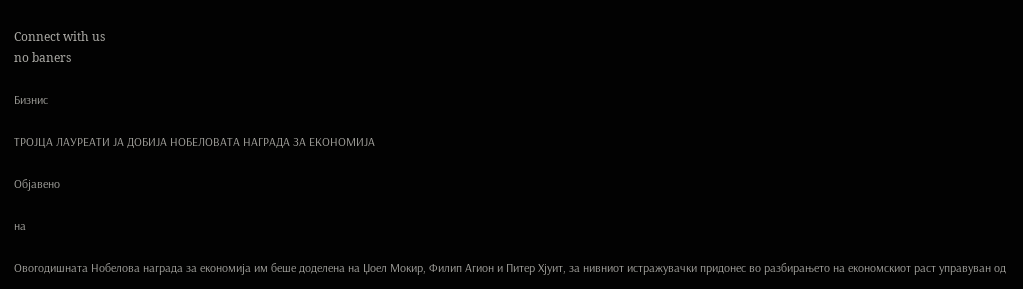Connect with us
no baners

Бизнис

ТРОЈЦА ЛАУРЕАТИ ЈА ДОБИЈА НОБЕЛОВАТА НАГРАДА ЗА ЕКОНОМИЈА

Објавено

на

Овогодишната Нобелова награда за економија им беше доделена на Џоел Мокир, Филип Агион и Питер Хјуит, за нивниот истражувачки придонес во разбирањето на економскиот раст управуван од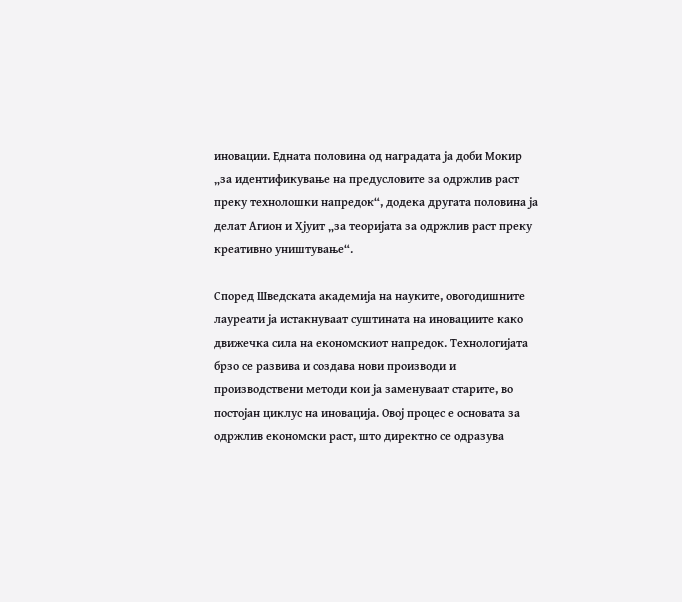иновации. Едната половина од наградата ја доби Мокир „за идентификување на предусловите за одржлив раст преку технолошки напредок“, додека другата половина ја делат Агион и Хјуит „за теоријата за одржлив раст преку креативно уништување“.

Според Шведската академија на науките, овогодишните лауреати ја истакнуваат суштината на иновациите како движечка сила на економскиот напредок. Технологијата брзо се развива и создава нови производи и производствени методи кои ја заменуваат старите, во постојан циклус на иновација. Овој процес е основата за одржлив економски раст, што директно се одразува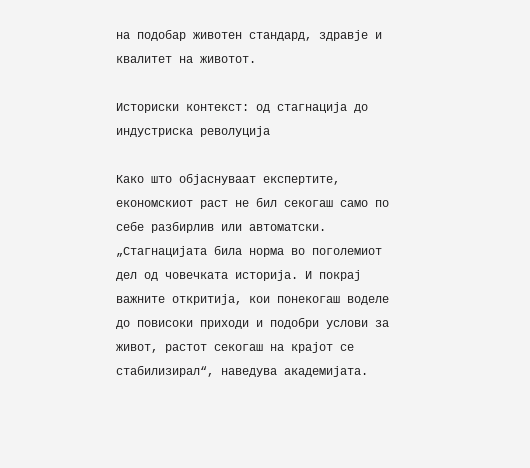на подобар животен стандард, здравје и квалитет на животот.

Историски контекст: од стагнација до индустриска револуција

Како што објаснуваат експертите, економскиот раст не бил секогаш само по себе разбирлив или автоматски. „Стагнацијата била норма во поголемиот дел од човечката историја. И покрај важните откритија, кои понекогаш воделе до повисоки приходи и подобри услови за живот, растот секогаш на крајот се стабилизирал“, наведува академијата.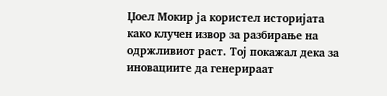Џоел Мокир ја користел историјата како клучен извор за разбирање на одржливиот раст. Тој покажал дека за иновациите да генерираат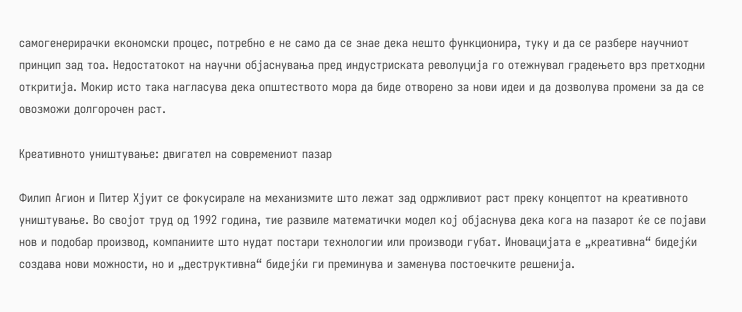самогенерирачки економски процес, потребно е не само да се знае дека нешто функционира, туку и да се разбере научниот принцип зад тоа. Недостатокот на научни објаснувања пред индустриската револуција го отежнувал градењето врз претходни откритија. Мокир исто така нагласува дека општеството мора да биде отворено за нови идеи и да дозволува промени за да се овозможи долгорочен раст.

Креативното уништување: двигател на современиот пазар

Филип Агион и Питер Хјуит се фокусирале на механизмите што лежат зад одржливиот раст преку концептот на креативното уништување. Во својот труд од 1992 година, тие развиле математички модел кој објаснува дека кога на пазарот ќе се појави нов и подобар производ, компаниите што нудат постари технологии или производи губат. Иновацијата е „креативна“ бидејќи создава нови можности, но и „деструктивна“ бидејќи ги преминува и заменува постоечките решенија.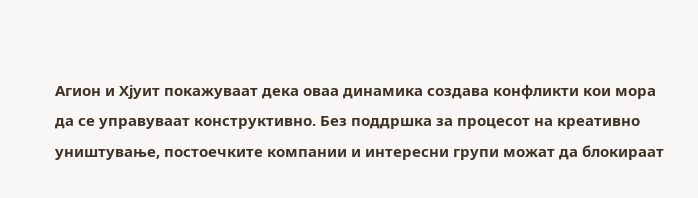Агион и Хјуит покажуваат дека оваа динамика создава конфликти кои мора да се управуваат конструктивно. Без поддршка за процесот на креативно уништување, постоечките компании и интересни групи можат да блокираат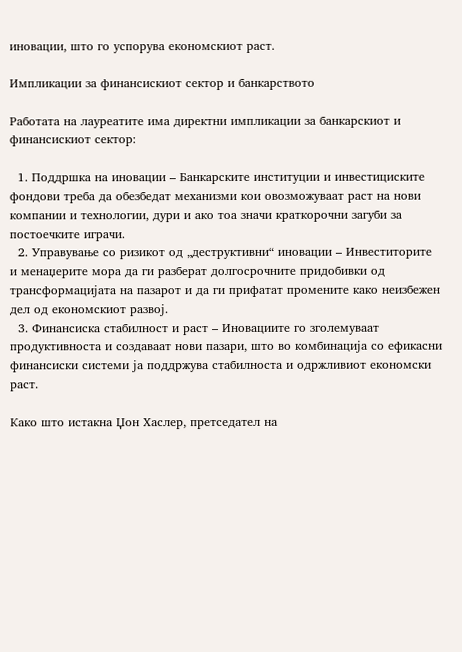иновации, што го успорува економскиот раст.

Импликации за финансискиот сектор и банкарството

Работата на лауреатите има директни импликации за банкарскиот и финансискиот сектор:

  1. Поддршка на иновации – Банкарските институции и инвестициските фондови треба да обезбедат механизми кои овозможуваат раст на нови компании и технологии, дури и ако тоа значи краткорочни загуби за постоечките играчи.
  2. Управување со ризикот од „деструктивни“ иновации – Инвеститорите и менаџерите мора да ги разберат долгосрочните придобивки од трансформацијата на пазарот и да ги прифатат промените како неизбежен дел од економскиот развој.
  3. Финансиска стабилност и раст – Иновациите го зголемуваат продуктивноста и создаваат нови пазари, што во комбинација со ефикасни финансиски системи ја поддржува стабилноста и одржливиот економски раст.

Како што истакна Џон Хаслер, претседател на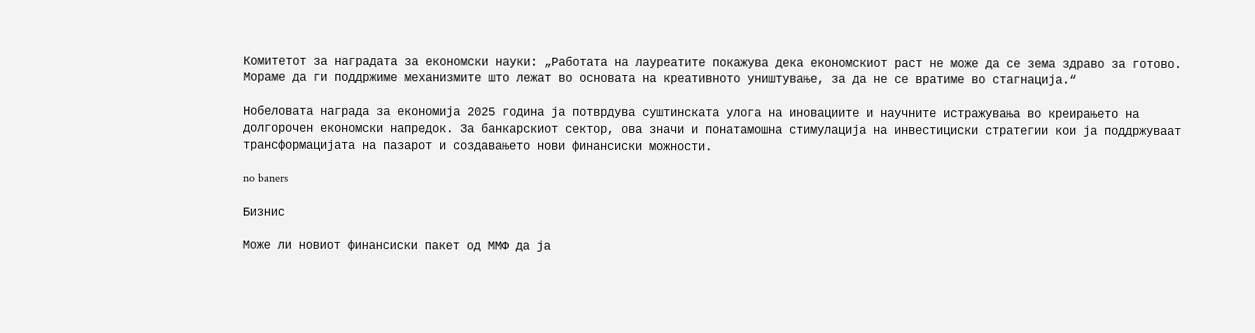Комитетот за наградата за економски науки: „Работата на лауреатите покажува дека економскиот раст не може да се зема здраво за готово. Мораме да ги поддржиме механизмите што лежат во основата на креативното уништување, за да не се вратиме во стагнација.“

Нобеловата награда за економија 2025 година ја потврдува суштинската улога на иновациите и научните истражувања во креирањето на долгорочен економски напредок. За банкарскиот сектор, ова значи и понатамошна стимулација на инвестициски стратегии кои ја поддржуваат трансформацијата на пазарот и создавањето нови финансиски можности.

no baners

Бизнис

Може ли новиот финансиски пакет од ММФ да ја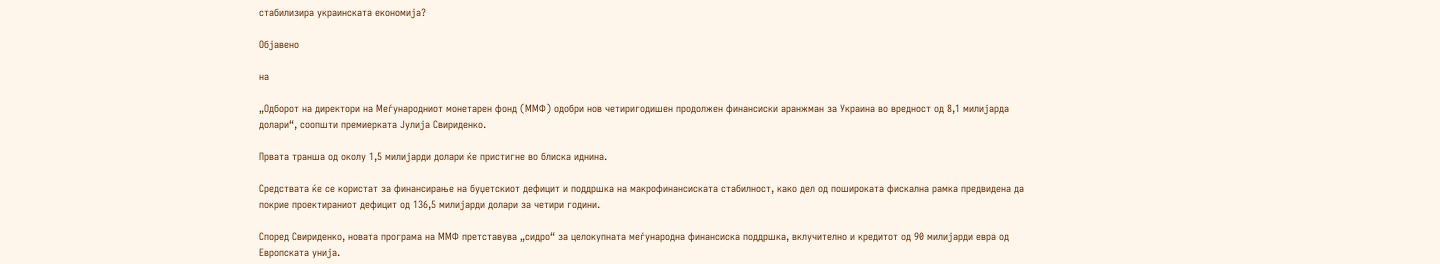стабилизира украинската економија?

Објавено

на

„Одборот на директори на Меѓународниот монетарен фонд (ММФ) одобри нов четиригодишен продолжен финансиски аранжман за Украина во вредност од 8,1 милијарда долари“, соопшти премиерката Јулија Свириденко.

Првата транша од околу 1,5 милијарди долари ќе пристигне во блиска иднина.

Средствата ќе се користат за финансирање на буџетскиот дефицит и поддршка на макрофинансиската стабилност, како дел од пошироката фискална рамка предвидена да покрие проектираниот дефицит од 136,5 милијарди долари за четири години.

Според Свириденко, новата програма на ММФ претставува „сидро“ за целокупната меѓународна финансиска поддршка, вклучително и кредитот од 90 милијарди евра од Европската унија.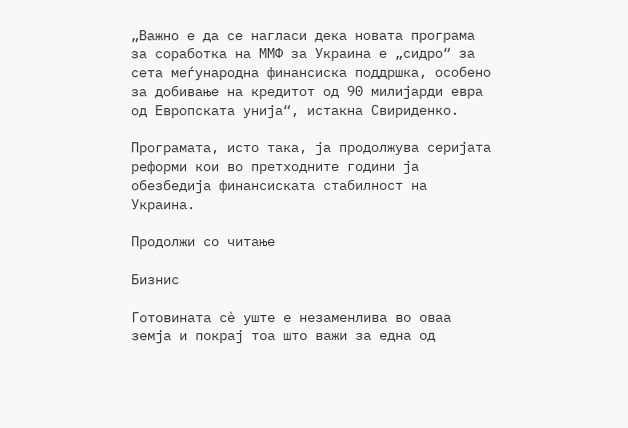„Важно е да се нагласи дека новата програма за соработка на ММФ за Украина е „сидро“ за сета меѓународна финансиска поддршка, особено за добивање на кредитот од 90 милијарди евра од Европската унија“, истакна Свириденко.

Програмата, исто така, ја продолжува серијата реформи кои во претходните години ја обезбедија финансиската стабилност на Украина.

Продолжи со читање

Бизнис

Готовината сè уште е незаменлива во оваа земја и покрај тоа што важи за една од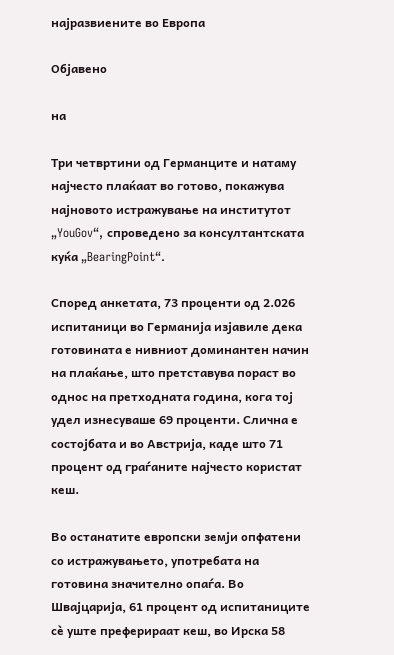најразвиените во Европа

Објавено

на

Три четвртини од Германците и натаму најчесто плаќаат во готово, покажува најновото истражување на институтот „YouGov“, спроведено за консултантската куќа „BearingPoint“.

Според анкетата, 73 проценти од 2.026 испитаници во Германија изјавиле дека готовината е нивниот доминантен начин на плаќање, што претставува пораст во однос на претходната година, кога тој удел изнесуваше 69 проценти. Слична е состојбата и во Австрија, каде што 71 процент од граѓаните најчесто користат кеш.

Во останатите европски земји опфатени со истражувањето, употребата на готовина значително опаѓа. Во Швајцарија, 61 процент од испитаниците сè уште преферираат кеш, во Ирска 58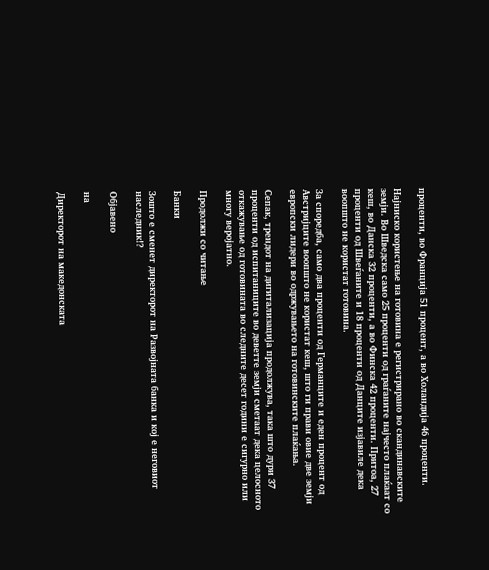проценти, во Франција 51 процент, а во Холандија 46 проценти.

Најниско користење на готовина е регистрирано во скандинавските земји. Во Шведска само 25 проценти од граѓаните најчесто плаќаат со кеш, во Данска 32 проценти, а во Финска 42 проценти. Притоа, 27 проценти од Швеѓаните и 18 проценти од Данците изјавиле дека воопшто не користат готовина.

За споредба, само два проценти од Германците и еден процент од Австријците воопшто не користат кеш, што ги прави овие две земји европски лидери во одржувањето на готовинските плаќања.

Сепак, трендот на дигитализација продолжува, така што дури 37 проценти од испитаниците во деветте земји сметаат дека целосното откажување од готовината во следните десет години е сигурно или многу веројатно.

Продолжи со читање

Банки

Зошто е сменет директорот на Развојната банка и кој е неговиот наследник!?

Објавено

на

Директорот на македонската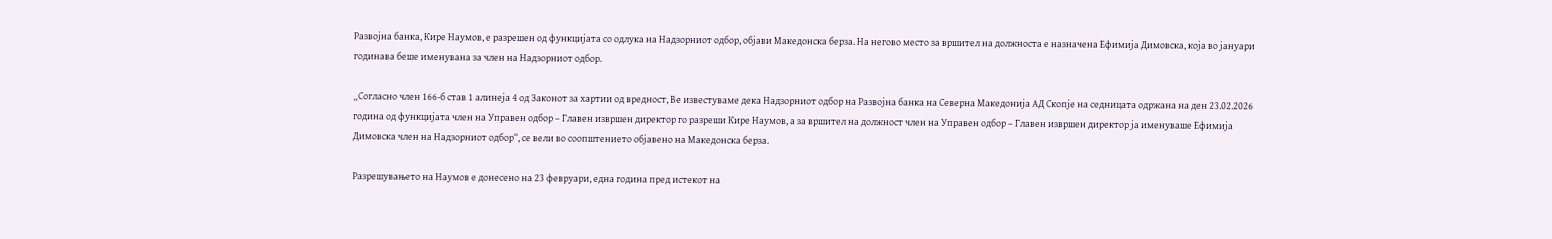Развојна банка, Кире Наумов, е разрешен од функцијата со одлука на Надзорниот одбор, објави Македонска берза. На негово место за вршител на должноста е назначена Ефимија Димовска, која во јануари годинава беше именувана за член на Надзорниот одбор.

„Согласно член 166-б став 1 алинеја 4 од Законот за хартии од вредност, Ве известуваме дека Надзорниот одбор на Развојна банка на Северна Македонија АД Скопје на седницата одржана на ден 23.02.2026 година од функцијата член на Управен одбор – Главен извршен директор го разреши Кире Наумов, а за вршител на должност член на Управен одбор – Главен извршен директор ја именуваше Ефимија Димовска член на Надзорниот одбор“, се вели во соопштението објавено на Македонска берза.

Разрешувањето на Наумов е донесено на 23 февруари, една година пред истекот на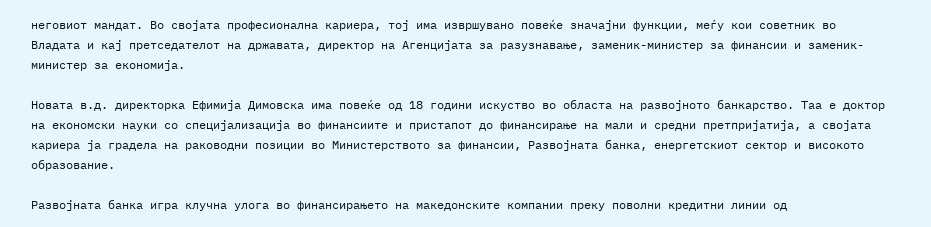неговиот мандат. Во својата професионална кариера, тој има извршувано повеќе значајни функции, меѓу кои советник во Владата и кај претседателот на државата, директор на Агенцијата за разузнавање, заменик-министер за финансии и заменик-министер за економија.

Новата в.д. директорка Ефимија Димовска има повеќе од 18 години искуство во областа на развојното банкарство. Таа е доктор на економски науки со специјализација во финансиите и пристапот до финансирање на мали и средни претпријатија, а својата кариера ја градела на раководни позиции во Министерството за финансии, Развојната банка, енергетскиот сектор и високото образование.

Развојната банка игра клучна улога во финансирањето на македонските компании преку поволни кредитни линии од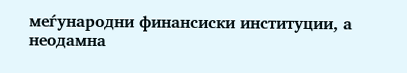меѓународни финансиски институции, а неодамна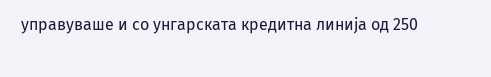управуваше и со унгарската кредитна линија од 250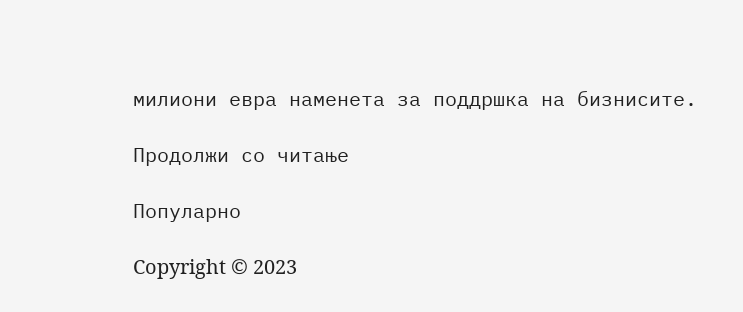милиони евра наменета за поддршка на бизнисите.

Продолжи со читање

Популарно

Copyright © 2023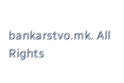bankarstvo.mk. All Rights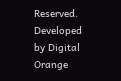Reserved. Developed by Digital Orange